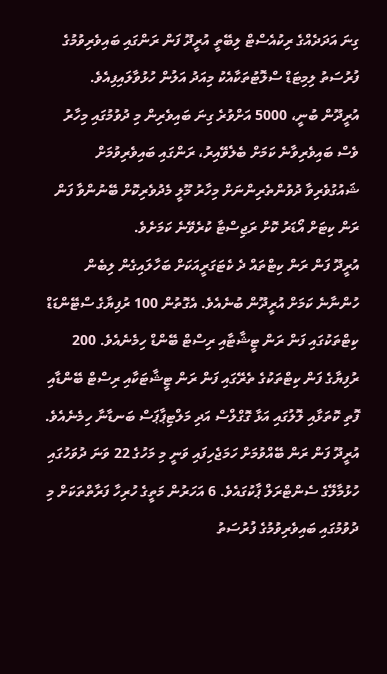ގިނަ އަދަދެއްގެ ރިކުއެސްޓް ލިބޭތީ އުރީދޫ ފަން ރަންގައި ބައިވެރިވުމުގެ ފުރުސަތު ލިމިޓަޑް ސްލޮޓުތަކާއެކު މިއަދު އަލުން ހުޅުވާލައިފިއެވެ.
އުރީދޫން ބުނީ، 5000 އަށްވުރެ ގިނަ ބައިވެރިން މި ދުވުމުގައި މިހާރު ވެސް ބައިވެރިވާނެ ކަމަށް ބެލެވޭއިރު، ރަންގައި ބައިވެރިވުމަށް ޝައުގުވެރިވާ ދުވުންތެރިންނަށް މިހާރު މޫލީ މެދުވެރިކޮށް ބޭނުންވާ ފަން ރަން ކިޓަށް އޯޑަރު ކޮށް ރަޖިސްޓާ ކުރެވޭނެ ކަމަށެވެ.
އުރީދޫ ފަން ރަން ކިޓްތައް ދެ ކެޓަގަރީއަކަށް ބަހާލައިގެން ލިބެން ހުންނާނެ ކަމަށް އުރީދޫން ބުނެއެވެ. އެގޮތުން 100 ރުފިޔާގެ ސްޓޭންޑަޑް ކިޓްތަކުގައި ފަން ރަން ޓީޝާޓާއި ރިސްޓް ބޭންޑް ހިމެނެއެވެ. 200 ރުފިޔާގެ ފަން ކިޓްތަކުގެ ތެރޭގައި ފަން ރަން ޓީޝާޓަކާއި ރިސްޓް ބޭންޑާއި ފޮތި ކޮތަޅާއި ލޮލުގައި އަޅާ ގޮގްލްސް އަދި މަލްޓިޕާޕަސް ބަނޑާނާ ހިމެނެއެވެ.
އުރީދޫ ފަން ރަން ބޭއްވުމަށް ހަމަޖެހިފައި ވަނީ މި މަހުގެ 22 ވަނަ ދުވަހުގައި ހުޅުމާލޭގެ ސެންޓްރަލް ޕާކުގައެވެ. 6 އަހަރުން މަތީގެ ހުރިހާ ފަރާތްތަކަށް މި ދުވުމުގައި ބައިވެރިވުމުގެ ފުރުސަތު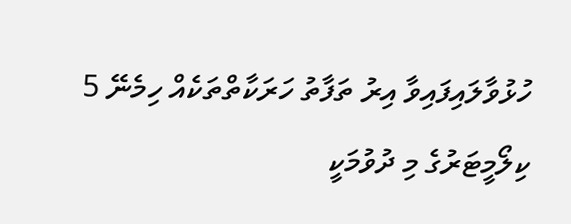ހުޅުވާލައިފައިވާ އިރު ތަފާތު ހަރަކާތްތަކެއް ހިމެނޭ 5 ކިލޯމީޓަރުގެ މި ދުވުމަކީ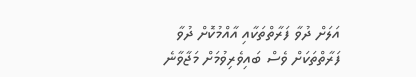އަލަށް ދުވާ ފަރާތްތަކާއި އާއްމުކޮށް ދުވާ ފަރާތްތަކަށް ވެސް ބައިވެރިވުމަށް މަޖާވާނެ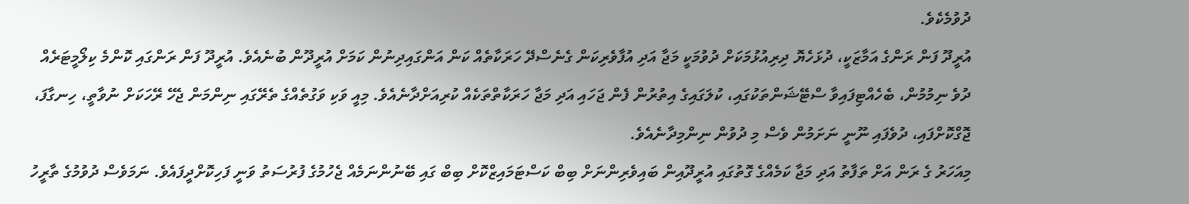ދުވުމެކެވެ.
އުރީދޫ ފަން ރަންގެ އަމާޒަކީ، ދުޅަހެޔޮ ދިރިއުޅުމަކަށް ދުވުމަކީ މަޖާ އަދި އުފާވެރިކަން ގެނެސްދޭ ހަރަކާތެއް ކަން އަންގައިދިނުން ކަމަށް އުރީދޫން ބުނެއެވެ. އުރީދޫ ފަން ރަންގައި ކޮންމެ ކިލޯމީޓަރެއް ދުވެ ނިމުމުން، ބެހެއްޓިފައިވާ ސްޓޭޝަންތަކުގައި، ކުލަގައިގެ އިތުރުން ފެން ޖަހައި އަދި މަޖާ ހަރަކާތްތަކެއް ކުރިއަށްދާނެއެވެ. މިއީ ވަކި ވަގުތެއްގެ ތެރޭގައި ނިންމަން ޖެހޭ ރޭހަކަށް ނުވާތީ، ހިނގާފަ، ޖޮގްކޮށްފައި، ދުވެފައި ނޫނީ ނަށަމުން ވެސް މި ދުވުން ނިންމިދާނެއެވެ.
މިއަހަރު ގެ ރަން އަށް ތަފާތު އަދި މަޖާ ކަމެއްގެ ގޮތުގައި އުރީދޫއިން ބައިވެރިންނަށް ބިބް ކަސްޓަމައިޒްކޮށް ބިބް ގައި ބޭނުންނަމެއް ޖެހުމުގެ ފުރުސަތު ވަނީ ފަހިކޮށްދީފައެވެ. ނަމަވެސް ދުވުމުގެ ތާރީހު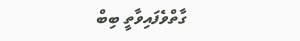ގާތްވެފައިވާތީ ބިބް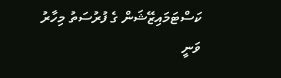ކަސްޓަމައިޒޭޝަން ގެ ފުރުސަތު މިހާރު ވަނީ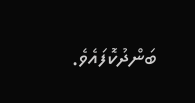ބަންދުކޮފައެވެ.